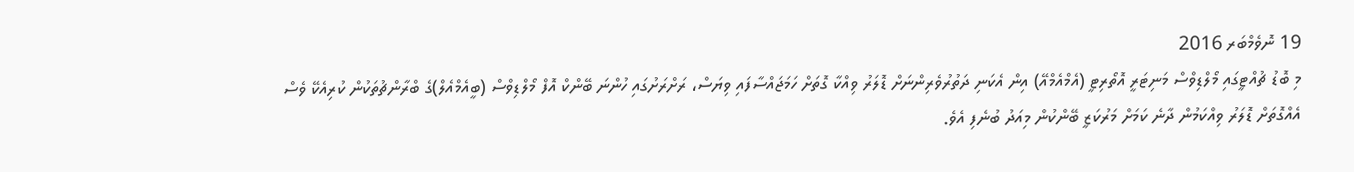19 ނޮވެމްބަރ 2016
މި ބޮޑު ޗުއްޓީގައި މޯލްޑިވްސް މަނިޓަރީ އޮތޯރިޓީ (އެމްއެމްއޭ) އިން އެކަނި ދަތުރުވެރިންނަށް ޑޮލަރު ވިއްކާ ގޮތަށް ހަމަޖައްސާފައި ވިޔަސް، ރަށްރަށުގައި ހުންނަ ބޭންކް އޮފް މޯލްޑިވްސް (ބީއެމްއެލް)ގެ ބްރާންޗުތަކުން ކުރިއެކޭ ވެސް އެއްގޮތަށް ޑޮލަރު ވިއްކަމުން ދާނެ ކަމަށް މަރުކަޒީ ބޭންކުން މިއަދު ބުނެފި އެވެ.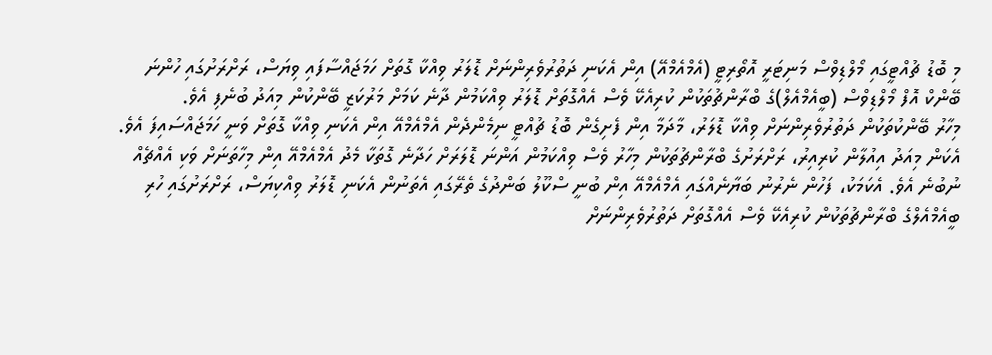މި ބޮޑު ޗުއްޓީގައި މޯލްޑިވްސް މަނިޓަރީ އޮތޯރިޓީ (އެމްއެމްއޭ) އިން އެކަނި ދަތުރުވެރިންނަށް ޑޮލަރު ވިއްކާ ގޮތަށް ހަމަޖައްސާފައި ވިޔަސް، ރަށްރަށުގައި ހުންނަ ބޭންކް އޮފް މޯލްޑިވްސް (ބީއެމްއެލް)ގެ ބްރާންޗުތަކުން ކުރިއެކޭ ވެސް އެއްގޮތަށް ޑޮލަރު ވިއްކަމުން ދާނެ ކަމަށް މަރުކަޒީ ބޭންކުން މިއަދު ބުނެފި އެވެ.
މިހާރު ބޭންކުތަކުން ދަތުރުވެރިންނަށް ވިއްކާ ޑޮލަރު، މާދަމާ އިން ފެށިގެން ބޮޑު ޗުއްޓީ ނިމެންދެން އެމްއެމްއޭ އިން އެކަނި ވިއްކާ ގޮތަށް ވަނީ ހަމަޖައްސައިފަ އެވެ. އެކަން މިއަދު އިއުލާން ކުރިއިރު، ރަށްރަށުގެ ބްރާންޗުތަކުން މިހާރު ވެސް ވިއްކަމުން އަންނަ ޑޮލަރަށް ހަދާނެ ގޮތަކާ މެދު އެމްއެމްއޭ އިން މިހާތަނަށް ވަކި އެއްޗެއް ނުބުނެ އެވެ. އެކަމަކު، ފަހުން ނެރުނު ބަޔާނެއްގައި އެމްއެމްއޭ އިން ބުނީ ސްކޫލު ބަންދުގެ ތެރޭގައި އެތަނުން އެކަނި ޑޮލަރު ވިއްކިޔަސް، ރަށްރަށުގައި ހުރި ބީއެމްއެލްގެ ބްރާންޗުތަކުން ކުރިއެކޭ ވެސް އެއްގޮތަށް ދަތުރުވެރިންނަށް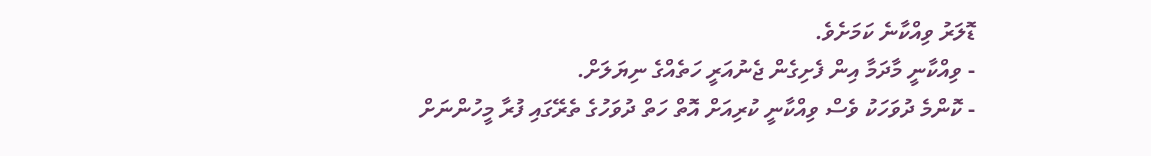ޑޮލަރު ވިއްކާނެ ކަމަށެވެ.
- ވިއްކާނީ މާދަމާ އިން ފެށިގެން ޖެނުއަރީ ހަތެއްގެ ނިޔަލަށް.
- ކޮންމެ ދުވަހަކު ވެސް ވިއްކާނީ ކުރިއަށް އޮތް ހަތް ދުވަހުގެ ތެރޭގައި ފުރާ މީހުންނަށް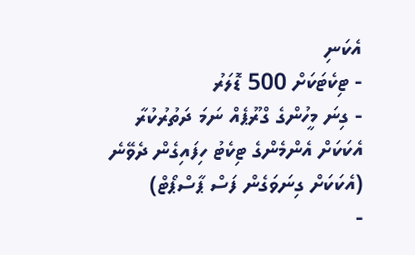އެކަނި
- ޓިކެޓަކަށް 500 ޑޮލަރު
- ގިނަ މީހުންގެ ގްރޫޕެއް ނަމަ ދަތުރުކުރާ އެކަކަށް އެންމެންގެ ޓިކެޓު ހިފައިގެން ދެވޭނެ (އެކަކަށް ގިނަވަގެން ފަސް ޕާސްޕޯޓް)
-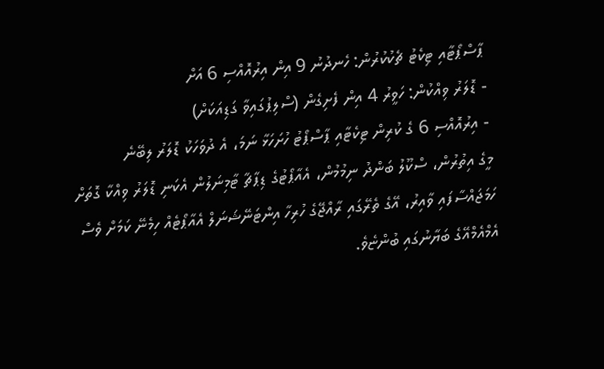ޕާސްޕޯޓާއި ޓިކެޓު ޗެކުކުރުން: ހެނދުނު 9 އިން އިރުއޮއްސި 6 އަށް
- ޑޮލަރު ވިއްކުން: ހަވީރު 4 އިން ފެށިގެން (ސްލިޕުގައިވާ ގަޑިއަކަށް)
- އިރުއޮއްސި 6 ގެ ކުރިން ޓިކެޓާއި ޕާސްޕޯޓު ހުށަހަޅާ ނަމަ، އެ ދުވަހަކު ޑޮލަރު ލިބޭނެ
މީގެ އިތުރުން، ސްކޫލު ބަންދު ނިމުމުން، އެއާޕޯޓުގެ ޑިޕާޗާ ޓާމިނަލުން އެކަނި ޑޮލަރު ވިއްކާ ގޮތަށް ހަމަޖައްސާފައި ވާއިރު، އޭގެ ތެރޭގައި ރާއްޖޭގެ ހުރިހާ އިންޓަނޭޝަނަލް އެއާޕޯޓެއް ހިމެނޭ ކަމަށް ވެސް އެމްއެމްއޭގެ ބަޔާނުގައި ބުންޏެވެ.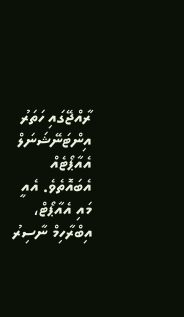ރާއްޖޭގައި ހަތަރު އިންޓަނޭޝަނަލް އެއާޕޯޓެއް އެބައޮތެވެ. އެއީ މައި އެއާޕޯޓް، އިބްރާހިމް ނާސިރު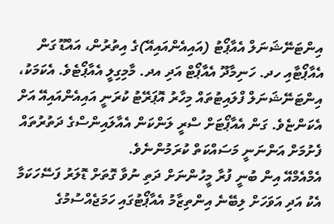އިންޓަނޭޝަނަލް އެއާޕޯޓު (އައިއެންއައިއޭ)ގެ އިތުރުން، އައްޑޫ ގަން އެއާޕޯޓާއި ހދ. ހަނިމާދޫ އެއާޕޯޓް އަދި އދ. މާމިގިލީ އެއާޕޯޓެވެ. އެކަމަކު، އިންޓަނޭޝަނަލް ފްލައިޓުތައް މިހާރު އޮޕަރޭޓު ކުރަނީ އައިއެންއައިއޭ އަށް އެކަންޏެވެ. ގަން އެއާޕޯޓަށް ސްރީ ލަންކަން އެއާލައިންސްގެ ދަތުރުތައް ފެށުމަށް އަންނަނީ މަސައްކަތް ކުރަމުންނެވެ.
އެމްއެމްއޭ އިން ބުނީ ފުރާ މީހުންނަށް ދަތި ނުވާ ގޮތަށް ޑޮލަރު ފަސޭހަކަމާ އެކު އަދި އަވަހަށް ލިބޭނެ އިންތިޒާމު އެއާޕޯޓުގައި ހަމަޖެއްސުމުގެ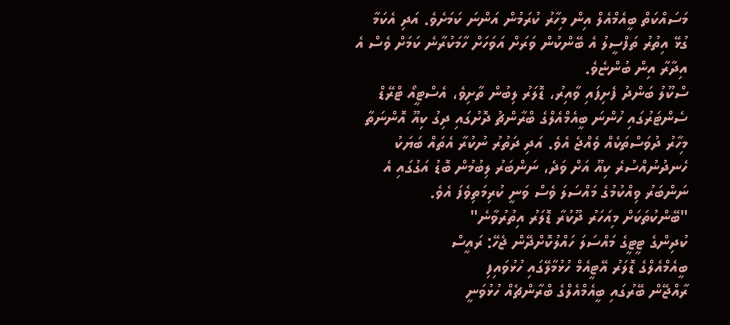މަސައްކަތް ބީއެމްއެލް އިން މިހާރު ކުރަމުން އަންނަ ކަމަށެވެ. އަދި އެކަމާ ގުޅޭ އިތުރު ތަފްސީލު އެ ބޭންކުން ވަރަށް އަވަހަށް ހާމަކުރާނެ ކަމަށް ވެސް އެ އިދާރާ އިން ބުންޏެވެ.
ސްކޫލު ބަންދު ފެށިފައި ވާއިރު، ޑޮލަރު ލިބުން ތާށިވެ، އެސްޓީއޯ ޓްރޭޑް ސެންޓަރުގައި ހުންނަ ބީއެމްއެލްގެ ބްރާންޗު ދޮށުގައި ދިގު ކިއޫ އޮންނަތާ މިހާރު ދުވަސްތަކެއް ވެއްޖެ އެވެ. އަދި ދަތުރު ނުކުރާ އެތައް ބަޔަކު ހެނދުނުއްސުރެ ކިއޫ އަށް ވަދެ، ނަންބަރު ލިބުމުން ބޮޑު އަގުގައި އެ ނަންބަރު ވިއްކުމުގެ މައްސަލަ ވެސް ވަނީ ކުރިމަތިވެފަ އެވެ.
"ބޭންކުތަކަށް މިއަހަރު ދޫކުރާ ޑޮލަރު އިތުރުވާނެ"
ކުދިންގެ ޓީޓީގެ މައްސަލަ ހައްލުކޮށްދޭން ޖެހޭ: ރައީސް
ބީއެމްއެލްގެ ޑޮލަރު އޭޓީއެމް ހުޅުމާލޭގައި ހުޅުވައިފި
ރާއްޖޭން ބޭރުގައި ބީއެމްއެލްގެ ބްރާންޗެއް ހުޅުވަނީ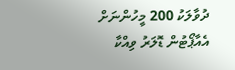ދުވާލަކު 200 މީހުންނަށް އެއާޕޯޓުން ޑޮލަރު ވިއްކާ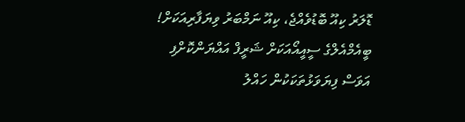ޑޮލަރު ކިއޫ ބޮޑުވެއްޖެ، ކިއޫ ނަމްބަރު ވިޔަފާރިއަކަށް!
ބީއެމްއެލްގެ ސީއީއޯއަކަށް ޝަރީފް އައްޔަންކޮށްފި
އަވަސް ފިޔަވަޅުތަކަކުން ހައްލު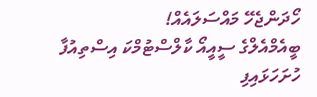ހޯދަންޖެހޭ މައްސަލައެއް!
ބީއެމްއެލްގެ ސީއީއޯ ކާލްސްޓުމްކަ އިސްތިއުފާ ހުށަހަޅައިފި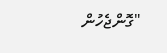"ގޮންޖެހުން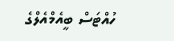ހުއްޓަސް ބީއެމްއެލްގެ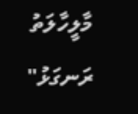މާލީހާލަތު ރަނގަޅު"